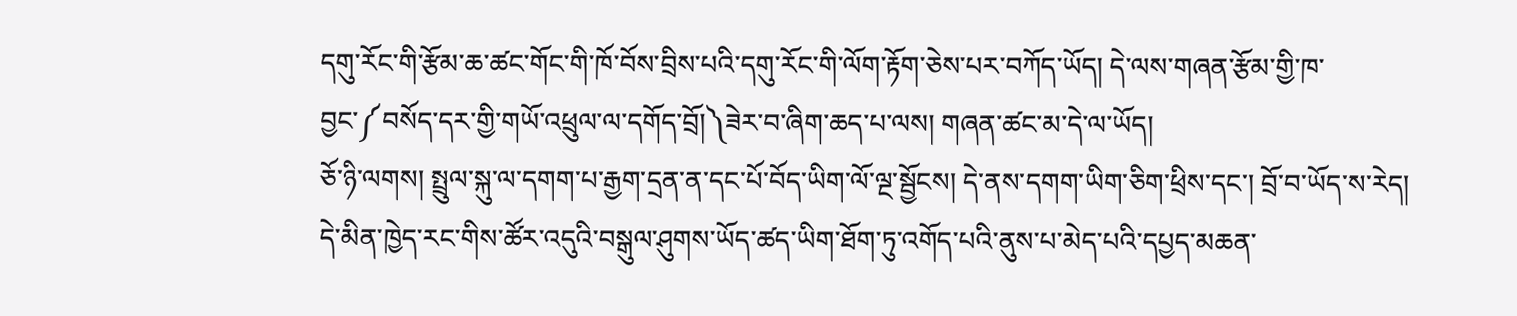དགུ་རོང་གི་རྩོམ་ཆ་ཚང་གོང་གི་ཁོ་བོས་བྲིས་པའི་དགུ་རོང་གི་ལོག་རྟོག་ཅེས་པར་བཀོད་ཡོད། དེ་ལས་གཞན་རྩོམ་གྱི་ཁ་བྱང་༼བསོད་དར་གྱི་གཡོ་འཕྲུལ་ལ་དགོད་བྲོ།༽ཟེར་བ་ཞིག་ཆད་པ་ལས། གཞན་ཚང་མ་དེ་ལ་ཡོད།
ཅོ་ཉི་ལགས། སྤྲུལ་སྐུ་ལ་དགག་པ་རྒྱག་དྲན་ན་དང་པོ་བོད་ཡིག་ལོ་ལྔ་སྦྱོངས། དེ་ནས་དགག་ཡིག་ཅིག་ཕྲིས་དང་། བྲོ་བ་ཡོད་ས་རེད། དེ་མིན་ཁྱེད་རང་གིས་ཚོར་འདུའི་བསྒུལ་ཤུགས་ཡོད་ཚད་ཡིག་ཐོག་ཏུ་འགོད་པའི་ནུས་པ་མེད་པའི་དཔྱད་མཆན་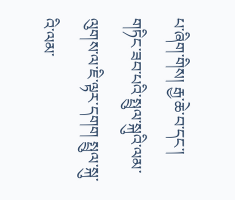པ་ཞིག་གིས། རྒྱ་ཆེ་བ་དང་། གཏིང་ཟབ་པའི་སྤྲུལ་སྐུའི་ལམ་ལུགས་ལ་ཇི་ལྟར་དགག སྤྲུལ་སྐུ་འི་ལམ་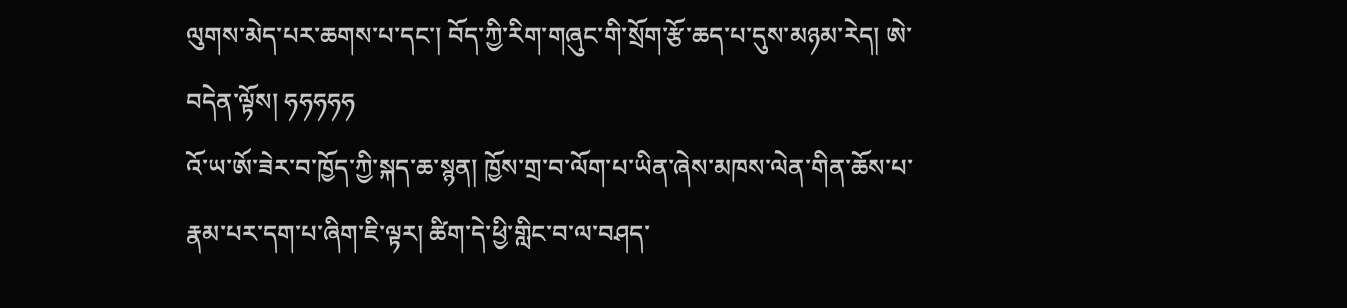ལུགས་མེད་པར་ཆགས་པ་དང་། བོད་ཀྱི་རིག་གཞུང་གི་སྲོག་རྩོ་ཆད་པ་དུས་མཉམ་རེད། ཨེ་བདེན་ལྟོས། ཧཧཧཧཧ
འོ་ཡ་ཨོ་ཟེར་བ་ཁྱོད་ཀྱི་སྐད་ཆ་སྙན། ཁྱོས་གྲ་བ་ལོག་པ་ཡིན་ཞེས་མཁས་ལེན་གིན་ཆོས་པ་རྣམ་པར་དག་པ་ཞིག་ཇི་ལྟར། ཚིག་དེ་ཕྱི་གླིང་བ་ལ་བཤད་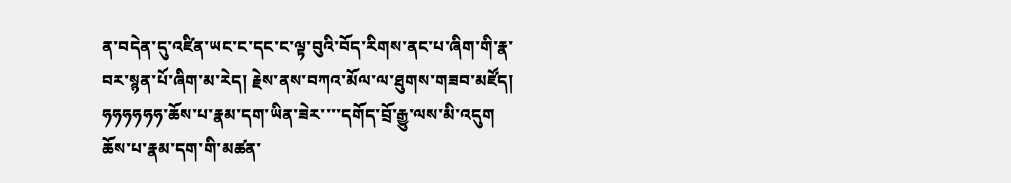ན་བདེན་དུ་འཛིན་ཡང་ང་དང་ང་ལྟ་བུའི་བོད་རིགས་ནང་པ་ཞིག་གི་རྣ་བར་སྙན་པོ་ཞིག་མ་རེད། རྗེས་ནས་བཀའ་མོལ་ལ་ཐུགས་གཟབ་མཛོད།
ཧཧཧཧཧཧ་ཆོས་པ་རྣམ་དག་ཡིན་ཟེར་་་་དགོད་བྲོ་རྒྱུ་ལས་མི་འདུག ཆོས་པ་རྣམ་དག་གི་མཚན་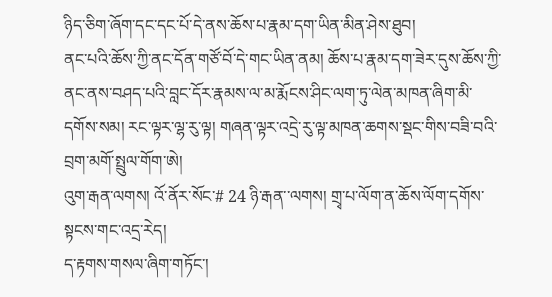ཉིད་ཅིག་ཞོག་དང་དང་པོ་དེ་ནས་ཆོས་པ་རྣམ་དག་ཡིན་མིན་ཤེས་ཐུབ།
ནང་པའི་ཆོས་ཀྱི་ནང་དོན་གཙོ་བོ་དེ་གང་ཡིན་ནམ། ཆོས་པ་རྣམ་དག་ཟེར་དུས་ཆོས་ཀྱི་ནང་ནས་བཤད་པའི་བླང་དོར་རྣམས་ལ་མ་རྨོངས་ཤིང་ལག་ཏུ་ལེན་མཁན་ཞིག་མི་དགོས་སམ། རང་ལྟར་ལྷ་རུ་ལྟ། གཞན་ལྟར་འདྲེ་རུ་ལྟ་མཁན་ཆགས་སྡང་གིས་བཟི་བའི་བྲག་མགོ་སྤྲུལ་གོག་ཨེ།
འུག་རྒན་ལགས། འོ་ནོར་སོང་# 24 ཉི་རྒན་་ལགས། གྲྭ་པ་ལོག་ན་ཆོས་ལོག་དགོས་སྟངས་གང་འདྲ་རེད།
ད་རྟགས་གསལ་ཞིག་གཏོང་།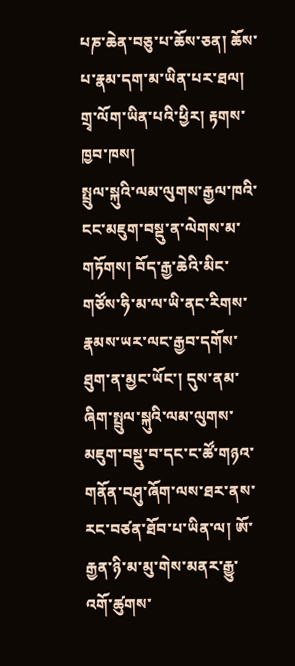པཎ་ཆེན་བཅུ་པ་ཆོས་ཅན། ཆོས་པ་རྣམ་དག་མ་ཡིན་པར་ཐལ། གྲྭ་ལོག་ཡིན་པའི་ཕྱིར། རྟགས་ཁྱབ་ཁས།
སྤྲུལ་སྐུའི་ལམ་ལུགས་རྒྱལ་ཁའི་ངང་མཇུག་བསྡུ་ན་ལེགས་མ་གཏོགས། བོད་རྒྱ་ཆེའི་མིང་གཙོས་ཧི་མ་ལ་ཡི་ནང་རིགས་རྣམས་ཡར་ལང་རྒྱབ་དགོས་ཐུག་ན་མྱང་ཡོང་། དུས་ནམ་ཞིག་སྤྲུལ་སྐུའི་ལམ་ལུགས་མཇུག་བསྡུ་བ་དང་ང་ཚོ་གཉའ་གནོན་བཤུ་ཞོག་ལས་ཐར་ནས་རང་བཙན་ཐོབ་པ་ཡིན་ལ། ཨོ་རྒྱན་ཉི་མ་མུ་གེས་མནར་རྒྱུ་འགོ་ཚུགས་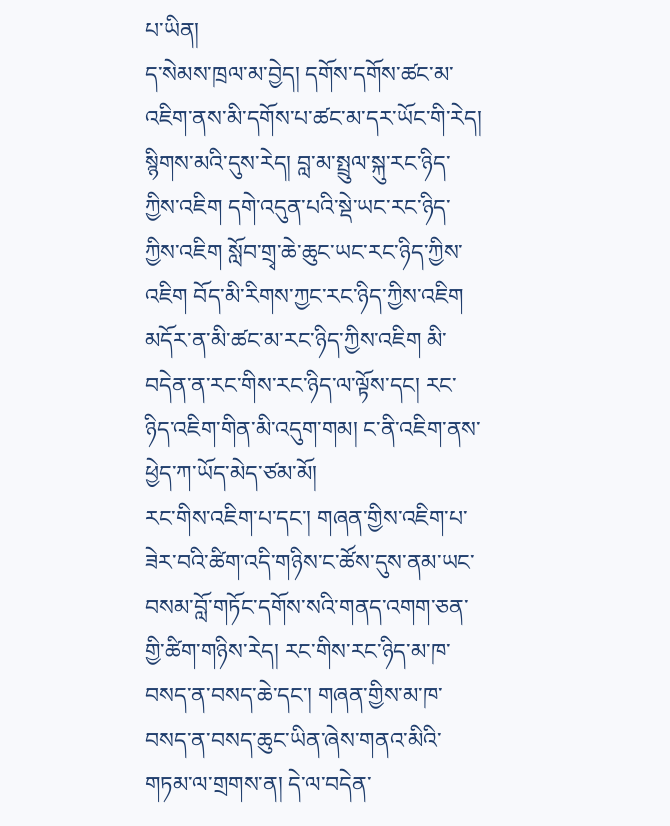པ་ཡིན།
ད་སེམས་ཁྲལ་མ་བྱེད། དགོས་དགོས་ཚང་མ་འཇིག་ནས་མི་དགོས་པ་ཚང་མ་དར་ཡོང་གི་རེད། སྙིགས་མའི་དུས་རེད། བླ་མ་སྤྲུལ་སྐུ་རང་ཉིད་ཀྱིས་འཇིག དགེ་འདུན་པའི་སྡེ་ཡང་རང་ཉིད་ཀྱིས་འཇིག སློབ་གྲྭ་ཆེ་ཆུང་ཡང་རང་ཉིད་ཀྱིས་འཇིག བོད་མི་རིགས་ཀྱང་རང་ཉིད་ཀྱིས་འཇིག མདོར་ན་མི་ཚང་མ་རང་ཉིད་ཀྱིས་འཇིག མི་བདེན་ན་རང་གིས་རང་ཉིད་ལ་ལྟོས་དང། རང་ཉིད་འཇིག་གིན་མི་འདུག་གམ། ང་ནི་འཇིག་ནས་ཕྱེད་ཀ་ཡོད་མེད་ཙམ་མོ།
རང་གིས་འཇིག་པ་དང་། གཞན་གྱིས་འཇིག་པ་ཟེར་བའི་ཚིག་འདི་གཉིས་ང་ཚོས་དུས་ནམ་ཡང་བསམ་བློ་གཏོང་དགོས་སའི་གནད་འགག་ཅན་གྱི་ཚིག་གཉིས་རེད། རང་གིས་རང་ཉིད་མ་ཁ་བསད་ན་བསད་ཆེ་དང་། གཞན་གྱིས་མ་ཁ་བསད་ན་བསད་ཆུང་ཡིན་ཞེས་གནའ་མིའི་གཏམ་ལ་གྲགས་ན། དེ་ལ་བདེན་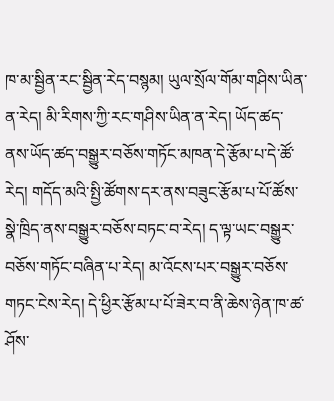ཁ་མ་སྦྱིན་རང་སྦྱིན་རེད་བསྙམ། ཡུལ་སྲོལ་གོམ་གཤིས་ཡིན་ན་རེད། མི་རིགས་ཀྱི་རང་གཤིས་ཡིན་ན་རེད། ཡོད་ཚད་ནས་ཡོད་ཚད་བསྒྱུར་བཅོས་གཏོང་མཁན་དེ་རྩོམ་པ་དེ་ཚོ་རེད། གདོད་མའི་སྤྱི་ཚོགས་དར་ནས་བཟུང་རྩོམ་པ་པོ་ཚོས་སྣེ་ཁྲིད་ནས་བསྒྱུར་བཅོས་བཏང་བ་རེད། ད་ལྟ་ཡང་བསྒྱུར་བཅོས་གཏོང་བཞིན་པ་རེད། མ་འོངས་པར་བསྒྱུར་བཅོས་གཏང་ངེས་རེད། དེ་ཕྱིར་རྩོམ་པ་པོ་ཟེར་བ་ནི་ཆེས་ཉེན་ཁ་ཚ་ཤོས་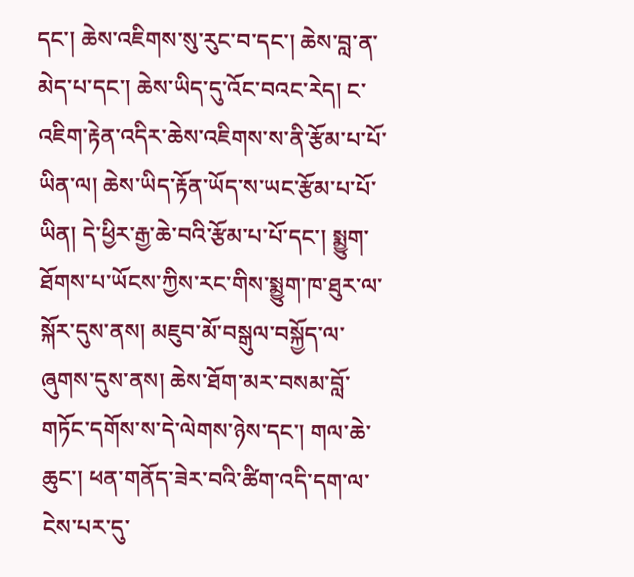དང་། ཆེས་འཇིགས་སུ་རུང་བ་དང་། ཆེས་བླ་ན་མེད་པ་དང་། ཆེས་ཡིད་དུ་འོང་བའང་རེད། ང་འཇིག་རྟེན་འདིར་ཆེས་འཇིགས་ས་ནི་རྩོམ་པ་པོ་ཡིན་ལ། ཆེས་ཡིད་རྟོན་ཡོད་ས་ཡང་རྩོམ་པ་པོ་ཡིན། དེ་ཕྱིར་རྒྱ་ཆེ་བའི་རྩོམ་པ་པོ་དང་། སྨྱུག་ཐོགས་པ་ཡོངས་ཀྱིས་རང་གིས་སྨྱུག་ཁ་ཐུར་ལ་སྐོར་དུས་ནས། མཇུབ་མོ་བསྒུལ་བསྐྱོད་ལ་ཞུགས་དུས་ནས། ཆེས་ཐོག་མར་བསམ་བློ་གཏོང་དགོས་ས་དེ་ལེགས་ཉེས་དང་། གལ་ཆེ་ཆུང་། ཕན་གནོད་ཟེར་བའི་ཚིག་འདི་དག་ལ་ངེས་པར་དུ་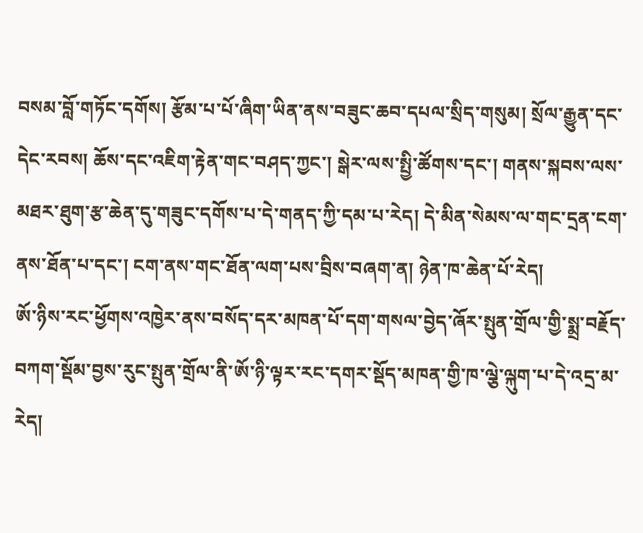བསམ་བློ་གཏོང་དགོས། རྩོམ་པ་པོ་ཞིག་ཡིན་ནས་བཟུང་ཆབ་དཔལ་སྲིད་གསུམ། སྲོལ་རྒྱུན་དང་དེང་རབས། ཆོས་དང་འཇིག་རྟེན་གང་བཤད་ཀྱང་། སྒེར་ལས་སྤྱི་ཚོགས་དང་། གནས་སྐབས་ལས་མཐར་ཐུག་རྩ་ཆེན་དུ་གཟུང་དགོས་པ་དེ་གནད་ཀྱི་དམ་པ་རེད། དེ་མིན་སེམས་ལ་གང་དྲན་ངག་ནས་ཐོན་པ་དང་། ངག་ནས་གང་ཐོན་ལག་པས་བྲིས་བཞག་ན། ཉེན་ཁ་ཆེན་པོ་རེད།
ཨོ་ཉིས་རང་ཕྱོགས་འཁྱེར་ནས་བསོད་དར་མཁན་པོ་དག་གསལ་བྱེད་ཞོར་སྤུན་གྲོལ་གྱི་སྨྲ་བརྗོད་བཀག་སྡོམ་བྱས་རུང་སྤུན་གྲོལ་ནི་ཨོ་ཉི་ལྟར་རང་དགར་སྡོད་མཁན་གྱི་ཁ་ལྕེ་ལྐུག་པ་དེ་འདྲ་མ་རེད།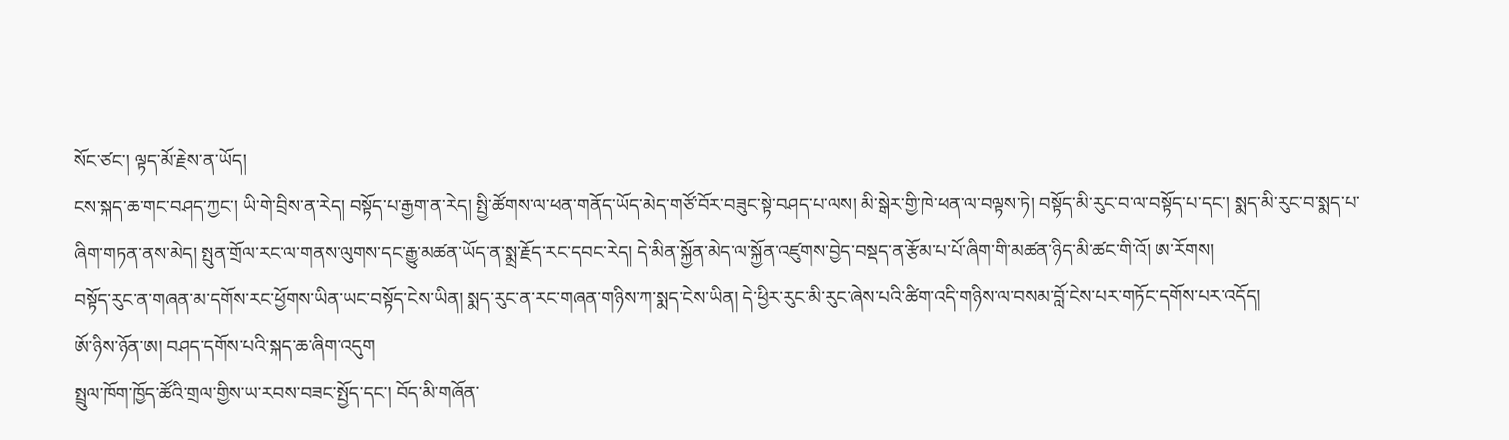སོང་ཙང་། ལྟད་མོ་རྗེས་ན་ཡོད།
ངས་སྐད་ཆ་གང་བཤད་ཀྱང་། ཡི་གེ་བྲིས་ན་རེད། བསྟོད་པ་རྒྱག་ན་རེད། སྤྱི་ཚོགས་ལ་ཕན་གནོད་ཡོད་མེད་གཙོ་བོར་བཟུང་སྟེ་བཤད་པ་ལས། མི་སྒེར་གྱི་ཁེ་ཕན་ལ་བལྟས་ཏེ། བསྟོད་མི་རུང་བ་ལ་བསྟོད་པ་དང་། སྨད་མི་རུང་བ་སྨད་པ་ཞིག་གཏན་ནས་མེད། སྤུན་གྲོལ་རང་ལ་གནས་ལུགས་དང་རྒྱུ་མཚན་ཡོད་ན་སྨྲ་རྗོད་རང་དབང་རེད། དེ་མིན་སྐྱོན་མེད་ལ་སྐྱོན་འཛུགས་བྱེད་བསྡད་ན་རྩོམ་པ་པོ་ཞིག་གི་མཚན་ཉིད་མི་ཚང་གི་འོ། ཨ་རོགས།
བསྟོད་རུང་ན་གཞན་མ་དགོས་རང་ཕྱོགས་ཡིན་ཡང་བསྟོད་ངེས་ཡིན། སྨད་རུང་ན་རང་གཞན་གཉིས་ཀ་སྨད་ངེས་ཡིན། དེ་ཕྱིར་རུང་མི་རུང་ཞེས་པའི་ཚིག་འདི་གཉིས་ལ་བསམ་བློ་ངེས་པར་གཏོང་དགོས་པར་འདོད།
ཨོ་ཉིས་ཉོན་ཨ། བཤད་དགོས་པའི་སྐད་ཆ་ཞིག་འདུག
སྤྲུལ་ཁོག་ཁྱོད་ཚོའི་གྲལ་གྱིས་ཡ་རབས་བཟང་སྤྱོད་དང་། བོད་མི་གཞོན་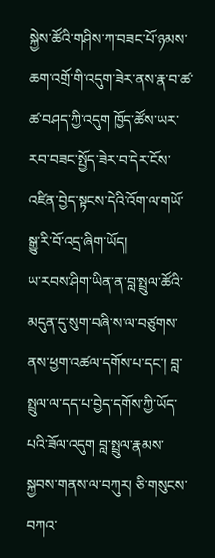སྐྱེས་ཚོའི་གཤིས་ཀ་བཟང་པོ་ཉམས་ཆག་འགྲོ་གི་འདུག་ཟེར་ནས་རྣ་བ་ཚ་ཚ་བཤད་ཀྱི་འདུག ཁྱོད་ཚོས་ཡར་རབ་བཟང་སྤྱོད་ཟེར་བ་དེར་ངོས་འཛིན་བྱེད་སྟངས་དེའི་འོག་ལ་གཡོ་སྒྱུ་རི་བོ་འདྲ་ཞིག་ཡོད།
ཡ་རབས་ཤིག་ཡིན་ན་བླ་སྤྲུལ་ཚོའི་མདུན་དུ་སུག་བཞི་ས་ལ་བཙུགས་ནས་ཕྱག་འཚལ་དགོས་པ་དང་། བླ་སྤྲུལ་ལ་དད་པ་བྱེད་དགོས་ཀྱི་ཡོད་པའི་ཟོལ་འདུག བླ་སྤྲུལ་རྣམས་སྐྱབས་གནས་ལ་བཀུར། ཅི་གསུངས་བཀའ་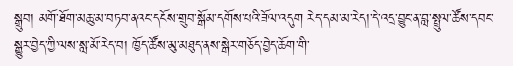སྒྲུབ། མགོ་ཐོག་མཆུ་མ་བཏབ་ནའང་དངོས་གྲུབ་སྒོམ་དགོས་པའི་ཟོལ་འདུག རེད་དམ་མ་རེད།་དེ་འདྲ་བྱུང་ན་བླ་སྤྲུལ་ཚོས་དབང་སྒྱུར་བྱེད་ཀྱི་ལས་སླ་མོ་རེད་བ། ཁྱོད་ཚོས་མུ་མཐུད་ནས་སྒེར་གཅོད་བྱེད་ཆོག་གི་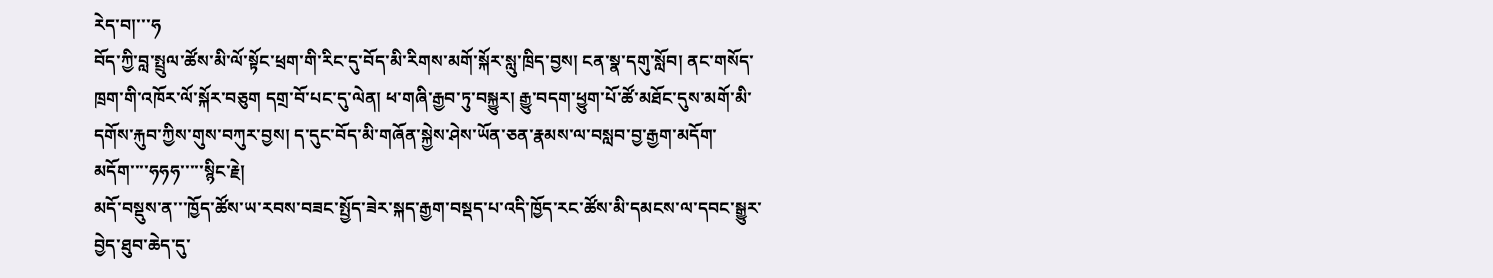རེད་བ།་་་ཧ
བོད་ཀྱི་བླ་སྤྲུལ་ཚོས་མི་ལོ་སྟོང་ཕྲག་གི་རིང་དུ་བོད་མི་རིགས་མགོ་སྐོར་སླུ་ཁྲིད་བྱས། ངན་སྣ་དགུ་སློབ། ནང་གསོད་ཁྲག་གི་འཁོར་ལོ་སྐོར་བཅུག དགྲ་བོ་པང་དུ་ལེན། ཕ་གཞི་རྒྱབ་ཏུ་བསྐྱུར། རྒྱུ་བདག་ཕྱུག་པོ་ཚོ་མཐོང་དུས་མགོ་མི་དགོས་རྐུབ་ཀྱིས་གུས་བཀུར་བྱས། ད་དུང་བོད་མི་གཞོན་སྐྱེས་ཤེས་ཡོན་ཅན་རྣམས་ལ་བསླབ་བྱ་རྒྱག་མདོག་མདོག་་་་ཧཧཧ་་་་་སྙིང་རྗེ།
མདོ་བསྡུས་ན་་་ཁྱོད་ཚོས་ཡ་རབས་བཟང་སྤྱོད་ཟེར་སྐད་རྒྱག་བསྡད་པ་འདི་ཁྱོད་རང་ཚོས་མི་དམངས་ལ་དབང་སྒྱུར་བྱེད་ཐུབ་ཆེད་དུ་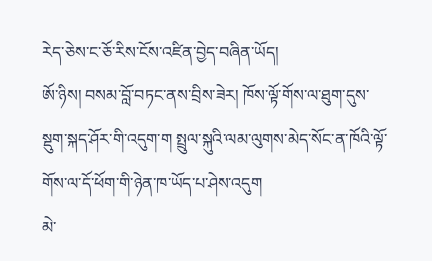རེད་ཅེས་ང་ཅོ་རིས་ངོས་འཛིན་བྱེད་བཞིན་ཡོད།
ཨོ་ཉིས། བསམ་བློ་བཏང་ནས་བྲིས་ཟེར། ཁོས་ལྟོ་གོས་ལ་ཐུག་དུས་སྡུག་སྐད་ཤོར་གི་འདུག་ག སྤྲུལ་སྐུའི་ལམ་ལུགས་མེད་སོང་ན་ཁོའི་ལྟོ་གོས་ལ་དོ་ཕོག་གི་ཉེན་ཁ་ཡོད་པ་ཤེས་འདུག
མེ་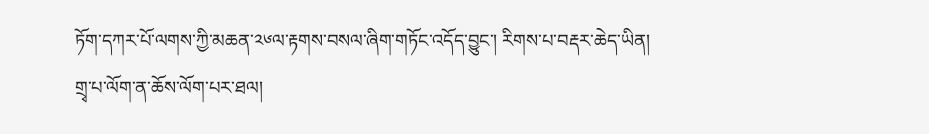ཏོག་དཀར་པོ་ལགས་ཀྱི་མཆན་༢༦ལ་རྟགས་བསལ་ཞིག་གཏོང་འདོད་བྱུང་། རིགས་པ་བརྡར་ཆེད་ཡིན།
གྲྭ་པ་ལོག་ན་ཆོས་ལོག་པར་ཐལ།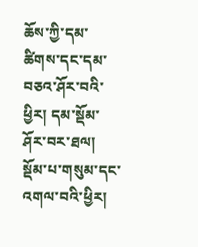ཆོས་ཀྱི་དམ་ཚིགས་དང་དམ་བཅའ་ཤོར་བའི་ཕྱིར། དམ་སྡོམ་ཤོར་བར་ཐལ། སྡོམ་པ་གསུམ་དང་འགལ་བའི་ཕྱིར།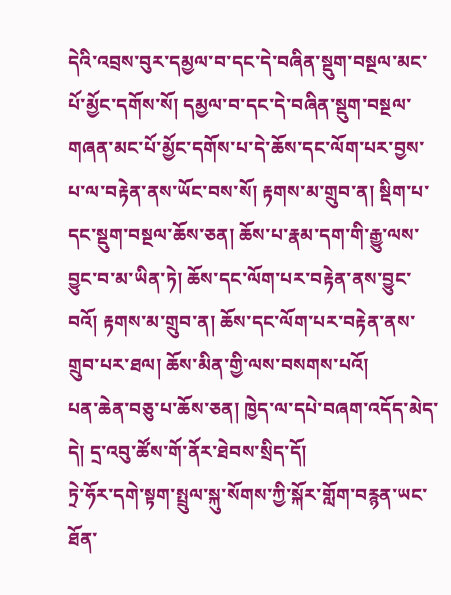དེའི་འབྲས་བུར་དམྱལ་བ་དང་དེ་བཞིན་སྡུག་བསྔལ་མང་པོ་མྱོང་དགོས་སོ། དམྱལ་བ་དང་དེ་བཞིན་སྡུག་བསྔལ་གཞན་མང་པོ་མྱོང་དགོས་པ་དེ་ཆོས་དང་ལོག་པར་བྱས་པ་ལ་བརྟེན་ནས་ཡོང་བས་སོ། རྟགས་མ་གྲུབ་ན། སྡིག་པ་དང་སྡུག་བསྔལ་ཆོས་ཅན། ཆོས་པ་རྣམ་དག་གི་རྒྱུ་ལས་བྱུང་བ་མ་ཡིན་ཏེ། ཆོས་དང་ལོག་པར་བརྟེན་ནས་བྱུང་བའོ། རྟགས་མ་གྲུབ་ན། ཆོས་དང་ལོག་པར་བརྟེན་ནས་གྲུབ་པར་ཐལ། ཆོས་མིན་གྱི་ལས་བསགས་པའོ།
པན་ཆེན་བཅུ་པ་ཆོས་ཅན། ཁྱེད་ལ་དཔེ་བཞག་འདོད་མེད་དེ། དྲ་འབུ་ཚོས་གོ་ནོར་ཐེབས་སྲིད་དོ།
ཏྲེ་ཧོར་དགེ་སྟག་སྤྲུལ་སྐུ་སོགས་ཀྱི་སྐོར་གློག་བརྙན་ཡང་ཐོན་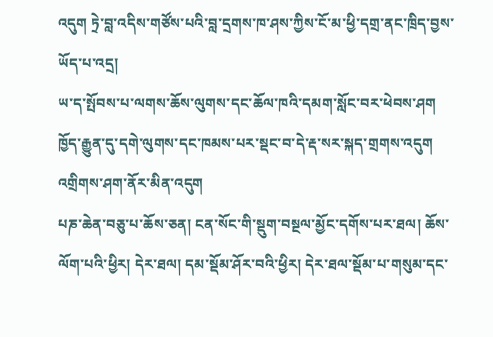འདུག ཏྲེ་བླ་འདིས་གཙོས་པའི་བླ་དྲགས་ཁ་ཤས་ཀྱིས་ངོ་མ་ཕྱི་དགྲ་ནང་ཁྲིད་བྱས་ཡོད་པ་འདྲ།
ཡ་ད་སྤོབས་པ་ལགས་ཆོས་ལུགས་དང་ཆོལ་ཁའི་དམག་སློང་བར་ཕེབས་ཤག
ཁྱོད་རྒྱུན་དུ་དགེ་ལུགས་དང་ཁམས་པར་སྡང་བ་དེ་རྡ་སར་སྐད་གྲགས་འདུག འགྲིགས་ཤག་ནོར་མིན་འདུག
པཎ་ཆེན་བཅུ་པ་ཆོས་ཅན། ངན་སོང་གི་སྡུག་བསྔལ་མྱོང་དགོས་པར་ཐལ། ཆོས་ལོག་པའི་ཕྱིར། དེར་ཐལ། དམ་སྡོམ་ཤོར་བའི་ཕྱིར། དེར་ཐལ་སྡོམ་པ་གསུམ་དང་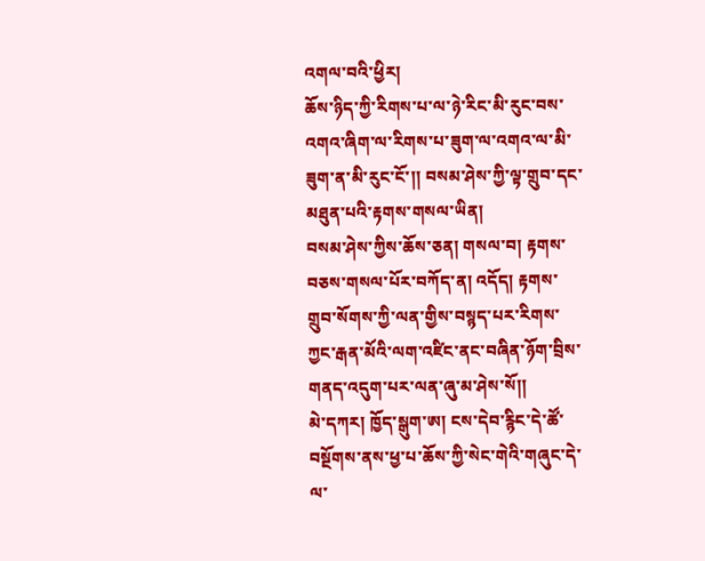འགལ་བའི་ཕྱིར།
ཆོས་ཉིད་ཀྱི་རིགས་པ་ལ་ཉེ་རིང་མི་རུང་བས་འགའ་ཞིག་ལ་རིགས་པ་ཟུག་ལ་འགའ་ལ་མི་ཟུག་ན་མི་རུང་ངོ་།། བསམ་ཤེས་ཀྱི་ལྟ་གྲུབ་དང་མཐུན་པའི་རྟགས་གསལ་ཡིན།
བསམ་ཤེས་ཀྱིས་ཆོས་ཅན། གསལ་བ། རྟགས་བཅས་གསལ་པོར་བཀོད་ན། འདོད། རྟགས་གྲུབ་སོགས་ཀྱི་ལན་གྱིས་བསྙད་པར་རིགས་ཀྱང་རྒན་མོའི་ལག་འཛིང་ནང་བཞིན་ཉོག་བྲིས་གནད་འདུག་པར་ལན་ཞུ་མ་ཤེས་སོ།།
མེ་དཀར། ཁྱོད་སྒུག་ཨ། ངས་དེབ་རྙིང་དེ་ཚོ་བསྔོགས་ནས་ཕྱ་པ་ཆོས་ཀྱི་སེང་གེའི་གཞུང་དེ་ལ་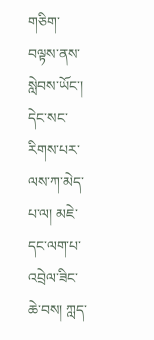གཅིག་བལྟས་ནས་སླེབས་ཡོང་། དེང་སང་རིགས་པར་ལས་ཀ་མེད་པ་ལ། མཇེ་དང་ལག་པ་འབྲེལ་ཟིང་ཆེ་བས། ཀླད་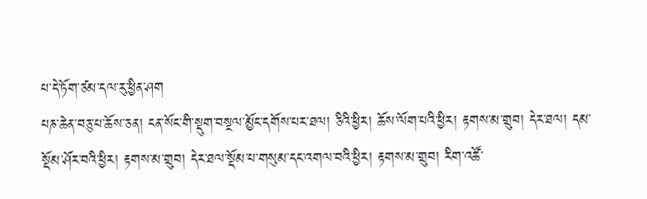པ་དེ་ཏོག་ཙམ་དལ་རུ་ཕྱིན་ཤག
པཎ་ཆེན་བཅུ་པ་ཆོས་ཅན། ངན་སོང་གི་སྡུག་བསྔལ་མྱོང་དགོས་པར་ཐལ། ཅིའི་ཕྱིར། ཆོས་ལོག་པའི་ཕྱིར། རྟགས་མ་གྲུབ། དེར་ཐལ། དམ་སྡོམ་ཤོར་བའི་ཕྱིར། རྟགས་མ་གྲུབ། དེར་ཐལ་སྡོམ་པ་གསུམ་དང་འགལ་བའི་ཕྱིར། རྟགས་མ་གྲུབ། རིག་འཚོ་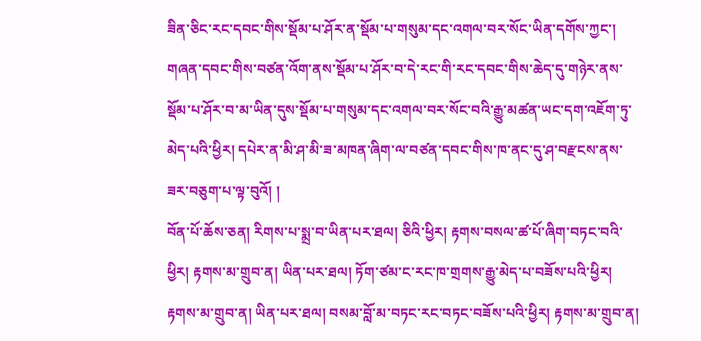ཟིན་ཅིང་རང་དབང་གིས་སྡོམ་པ་ཤོར་ན་སྡོམ་པ་གསུམ་དང་འགལ་བར་སོང་ཡིན་དགོས་ཀྱང་། གཞན་དབང་གིས་བཙན་འོག་ནས་སྡོམ་པ་ཤོར་བ་དེ་རང་གི་རང་དབང་གིས་ཆེད་དུ་གཉེར་ནས་སྡོམ་པ་ཤོར་བ་མ་ཡིན་དུས་སྡོམ་པ་གསུམ་དང་འགལ་བར་སོང་བའི་རྒྱུ་མཚན་ཡང་དག་འཇོག་ཏུ་མེད་པའི་ཕྱིར། དཔེར་ན་མི་ཤ་མི་ཟ་མཁན་ཞིག་ལ་བཙན་དབང་གིས་ཁ་ནང་དུ་ཤ་བརྫངས་ནས་ཟར་བཅུག་པ་ལྟ་བུའོ། །
བོན་པོ་ཆོས་ཅན། རིགས་པ་སྨྲ་བ་ཡིན་པར་ཐལ། ཅིའི་ཕྱིར། རྟགས་བསལ་ཚ་པོ་ཞིག་བཏང་བའི་ཕྱིར། རྟགས་མ་གྲུབ་ན། ཡིན་པར་ཐལ། ཏོག་ཙམ་ང་རང་ཁ་གྲགས་རྒྱུ་མེད་པ་བཟོས་པའི་ཕྱིར། རྟགས་མ་གྲུབ་ན། ཡིན་པར་ཐལ། བསམ་བློ་མ་བཏང་རང་བཏང་བཟོས་པའི་ཕྱིར། རྟགས་མ་གྲུབ་ན།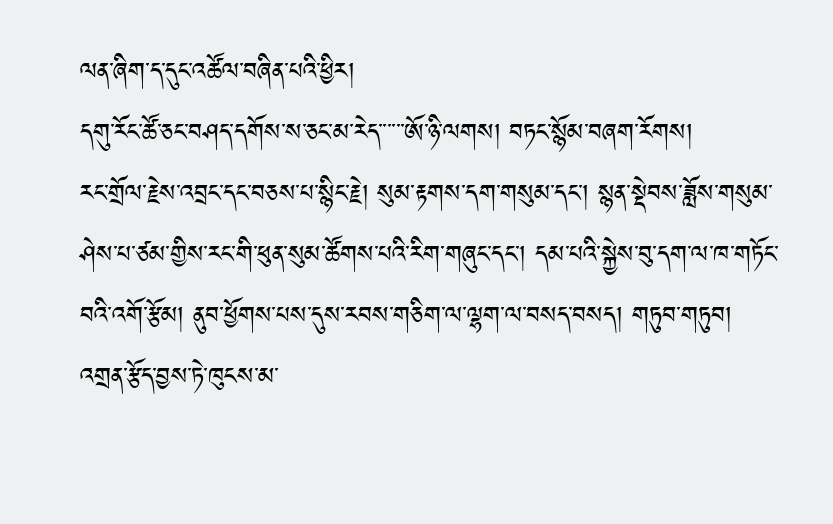ལན་ཞིག་ད་དུང་འཚོལ་བཞིན་པའི་ཕྱིར།
དགུ་རོང་ཚོ་ཅང་བཤད་དགོས་ས་ཅང་མ་རེད་་་་་་ཨོ་ཉི་ལགས། བཏང་སྙོམ་བཞག་རོགས།
རང་གྲོལ་རྗེས་འབྲང་དང་བཅས་པ་སྙིང་རྗེ། སུམ་རྟགས་དག་གསུམ་དང་། སྙན་སྡེབས་ཟློས་གསུམ་ཤེས་པ་ཙམ་གྱིས་རང་གི་ཕུན་སུམ་ཚོགས་པའི་རིག་གཞུང་དང་། དམ་པའི་སྐྱེས་བུ་དག་ལ་ཁ་གཏོང་བའི་འགོ་རྩོམ། ནུབ་ཕྱོགས་པས་དུས་རབས་གཅིག་ལ་ལྷག་ལ་བསད་བསད། གཏུབ་གཏུབ། འགྲན་རྩོད་བྱས་ཏེ་ཁུངས་མ་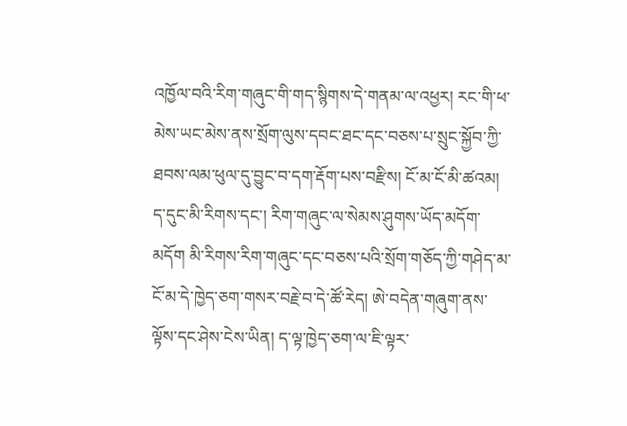འཁྱོལ་བའི་རིག་གཞུང་གི་གད་སྙིགས་དེ་གནམ་ལ་འཕྱར། རང་གི་ཕ་མེས་ཡང་མེས་ནས་སྲོག་ལུས་དབང་ཐང་དང་བཅས་པ་སྲུང་སྐྱོབ་ཀྱི་ཐབས་ལམ་ཕུལ་དུ་བྱུང་བ་དག་རྡོག་པས་བརྫིས། ངོ་མ་ངོ་མི་ཚའམ། ད་དུང་མི་རིགས་དང་། རིག་གཞུང་ལ་སེམས་ཤུགས་ཡོད་མདོག་མདོག མི་རིགས་རིག་གཞུང་དང་བཅས་པའི་སྲོག་གཅོད་ཀྱི་གཤེད་མ་ངོ་མ་དེ་ཁྱེད་ཅག་གསར་བརྗེ་བ་དེ་ཚོ་རེད། ཨེ་བདེན་གཞུག་ནས་ལྟོས་དང་ཤེས་ངེས་ཡིན། ད་ལྟ་ཁྱེད་ཅག་ལ་ཇི་ལྟར་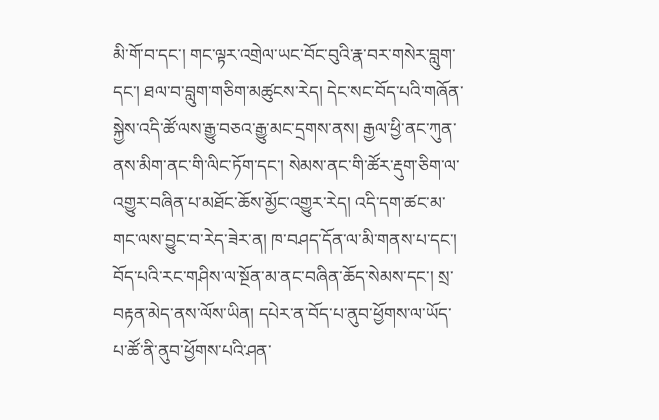མི་གོ་བ་དང་། གང་ལྟར་འགྲེལ་ཡང་བོང་བུའི་རྣ་བར་གསེར་བླུག་དང་། ཐལ་བ་བླུག་གཅིག་མཚུངས་རེད། དེང་སང་བོད་པའི་གཞོན་སྐྱེས་འདི་ཚོ་ལས་རྒྱུ་བཅའ་རྒྱུ་མང་དྲགས་ནས། རྒྱལ་ཕྱི་ནང་ཀུན་ནས་མིག་ནང་གི་ལིང་ཏོག་དང་། སེམས་ནང་གི་ཚོར་རྡུག་ཅིག་ལ་འགྱུར་བཞིན་པ་མཐོང་ཆོས་མྱོང་འགྱུར་རེད། འདི་དག་ཚང་མ་གང་ལས་བྱུང་བ་རེད་ཟེར་ན། ཁ་བཤད་དོན་ལ་མི་གནས་པ་དང་། བོད་པའི་རང་གཤིས་ལ་སྔོན་མ་ནང་བཞིན་ཆོད་སེམས་དང་། སྲ་བརྟན་མེད་ནས་ལོས་ཡིན། དཔེར་ན་བོད་པ་ནུབ་ཕྱོགས་ལ་ཡོད་པ་ཚོ་ནི་ནུབ་ཕྱོགས་པའི་ཤན་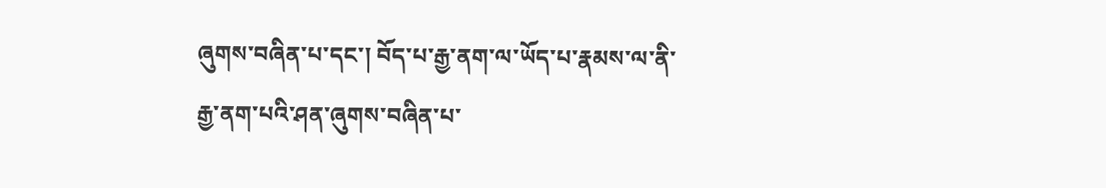ཞུགས་བཞིན་པ་དང་། བོད་པ་རྒྱ་ནག་ལ་ཡོད་པ་རྣམས་ལ་ནི་རྒྱ་ནག་པའི་ཤན་ཞུགས་བཞིན་པ་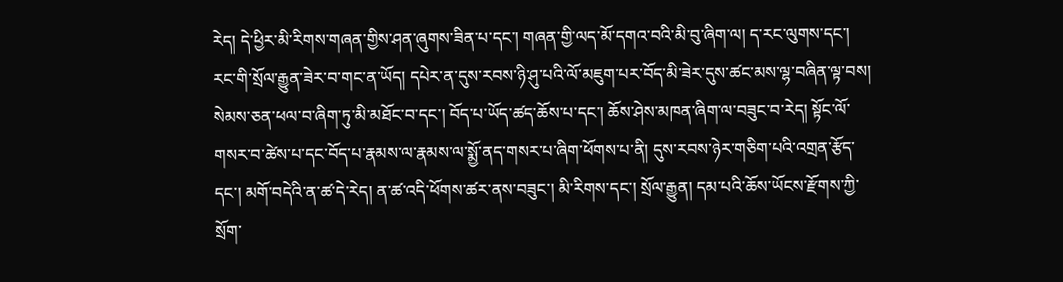རེད། དེ་ཕྱིར་མི་རིགས་གཞན་གྱིས་ཤན་ཞུགས་ཟིན་པ་དང་། གཞན་གྱི་ལད་མོ་དགའ་བའི་མི་བུ་ཞིག་ལ། ད་རང་ལུགས་དང་། རང་གི་སྲོལ་རྒྱུན་ཟེར་བ་གང་ན་ཡོད། དཔེར་ན་དུས་རབས་ཉི་ཤུ་པའི་ལོ་མཇུག་པར་བོད་མི་ཟེར་དུས་ཚང་མས་ལྷ་བཞིན་ལྟ་བས། སེམས་ཅན་ཕལ་བ་ཞིག་ཏུ་མི་མཐོང་བ་དང་། བོད་པ་ཡོད་ཚད་ཆོས་པ་དང་། ཆོས་ཤེས་མཁན་ཞིག་ལ་བཟུང་བ་རེད། སྟོང་ལོ་གསར་བ་ཚེས་པ་དང་བོད་པ་རྣམས་ལ་རྣམས་ལ་སྨྱོ་ནད་གསར་པ་ཞིག་ཕོགས་པ་ནི། དུས་རབས་ཉེར་གཅིག་པའི་འགྲན་རྩོད་དང་། མགོ་བདེའི་ན་ཚ་དེ་རེད། ན་ཚ་འདི་ཕོགས་ཚར་ནས་བཟུང་། མི་རིགས་དང་། སྲོལ་རྒྱུན། དམ་པའི་ཆོས་ཡོངས་རྫོགས་ཀྱི་སྲོག་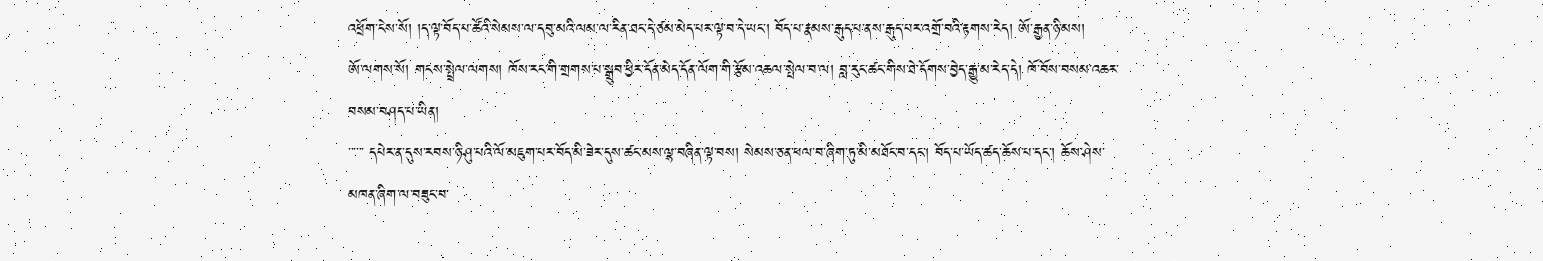འཕྲོག་ངེས་སོ། །ད་ལྟ་བོད་པ་ཚོའི་སེམས་ལ་དབུ་མའི་ལམ་ལ་རིན་ཐང་དེ་ཙམ་མེད་པར་ལྟ་བ་དེ་ཡང་། བོད་པ་རྣམས་རྒུད་པ་ནས་རྒུད་པར་འགྲོ་བའི་རྟགས་རེད། ཨོ་རྒྱན་ཉི་མས།
ཨོ་ལགས་སོ། གངས་སྤྲེལ་ལགས། ཁོས་རང་གི་གྲགས་པ་སྒྲུབ་ཕྱིར་དོན་མེད་དོན་ལོག་གི་རྩོམ་འཆལ་སྤེལ་བ་ལ། བླ་རུང་ཚང་གིས་ཐེ་དོགས་བྱེད་རྒྱུ་མ་རེད་དེ། ཁོ་བོས་བསམ་འཆར་བསམ་བཤད་པ་ཡིན།
་་་་་་ དཔེར་ན་དུས་རབས་ཉི་ཤུ་པའི་ལོ་མཇུག་པར་བོད་མི་ཟེར་དུས་ཚང་མས་ལྷ་བཞིན་ལྟ་བས། སེམས་ཅན་ཕལ་བ་ཞིག་ཏུ་མི་མཐོང་བ་དང་། བོད་པ་ཡོད་ཚད་ཆོས་པ་དང་། ཆོས་ཤེས་མཁན་ཞིག་ལ་བཟུང་བ་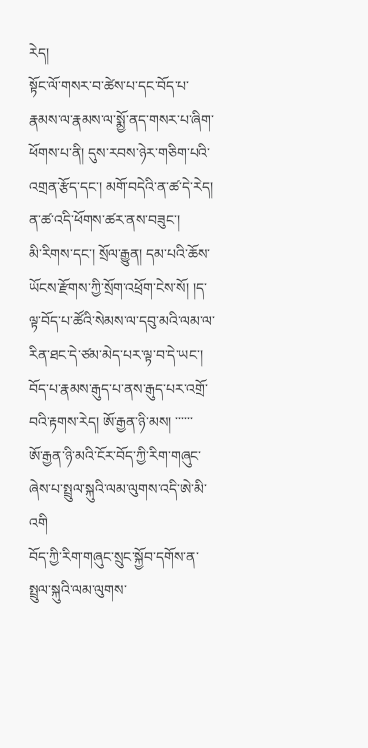རེད།
སྟོང་ལོ་གསར་བ་ཚེས་པ་དང་བོད་པ་རྣམས་ལ་རྣམས་ལ་སྨྱོ་ནད་གསར་པ་ཞིག་ཕོགས་པ་ནི། དུས་རབས་ཉེར་གཅིག་པའི་འགྲན་རྩོད་དང་། མགོ་བདེའི་ན་ཚ་དེ་རེད། ན་ཚ་འདི་ཕོགས་ཚར་ནས་བཟུང་།
མི་རིགས་དང་། སྲོལ་རྒྱུན། དམ་པའི་ཆོས་ཡོངས་རྫོགས་ཀྱི་སྲོག་འཕྲོག་ངེས་སོ། །ད་ལྟ་བོད་པ་ཚོའི་སེམས་ལ་དབུ་མའི་ལམ་ལ་རིན་ཐང་དེ་ཙམ་མེད་པར་ལྟ་བ་དེ་ཡང་། བོད་པ་རྣམས་རྒུད་པ་ནས་རྒུད་པར་འགྲོ་བའི་རྟགས་རེད། ཨོ་རྒྱན་ཉི་མས། ་་་་་་
ཨོ་རྒྱན་ཉི་མའི་ངོར་བོད་ཀྱི་རིག་གཞུང་ཞེས་པ་སྤྲུལ་སྐུའི་ལམ་ལུགས་འདི་ཨེ་མི་འགི
བོད་ཀྱི་རིག་གཞུང་སྲུང་སྐྱོབ་དགོས་ན་སྤྲུལ་སྐུའི་ལམ་ལུགས་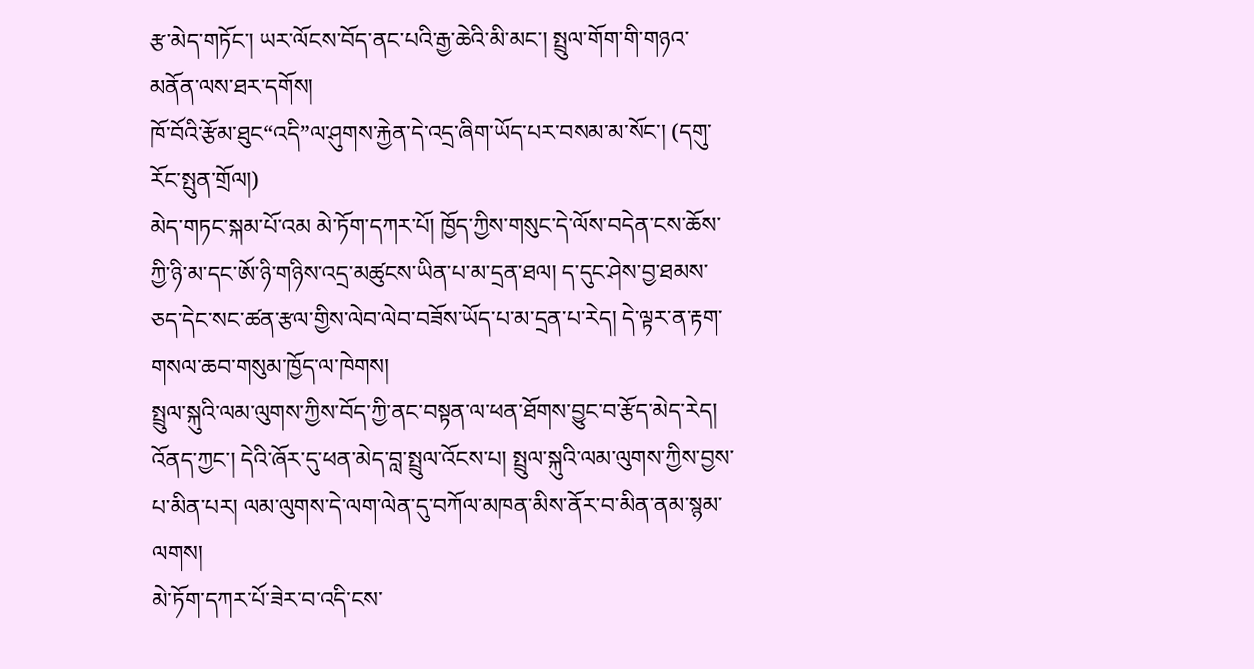རྩ་མེད་གཏོང་། ཡར་ལོངས་བོད་ནང་པའི་རྒྱ་ཆེའི་མི་མང་། སྤྲུལ་གོག་གི་གཉའ་མནོན་ལས་ཐར་དགོས།
ཁོ་བོའི་རྩོམ་ཐུང“འདི”ལ་ཤུགས་རྐྱེན་དེ་འདྲ་ཞིག་ཡོད་པར་བསམ་མ་སོང་། (དགུ་རོང་སྤུན་གྲོལ།)
མེད་གཏང་སྐམ་པོ་འམ མེ་ཏོག་དཀར་པོ། ཁྱོད་ཀྱིས་གསུང་དེ་ལོས་བདེན་ངས་ཆོས་ཀྱི་ཉི་མ་དང་ཨོ་ཉི་གཉིས་འདྲ་མཚུངས་ཡིན་པ་མ་དྲན་ཐལ། ད་དུང་ཤེས་བྱ་ཐམས་ཅད་དེང་སང་ཚན་རྩལ་གྱིས་ལེབ་ལེབ་བཟོས་ཡོད་པ་མ་དྲན་པ་རེད། དེ་ལྟར་ན་རྟག་གསལ་ཆབ་གསུམ་ཁྱོད་ལ་ཁེགས།
སྤྲུལ་སྐུའི་ལམ་ལུགས་ཀྱིས་བོད་ཀྱི་ནང་བསྟན་ལ་ཕན་ཐོགས་བྱུང་བ་རྩོད་མེད་རེད། འོནད་ཀྱང་། དེའི་ཞོར་དུ་ཕན་མེད་བླ་སྤྲུལ་འོངས་པ། སྤྲུལ་སྐུའི་ལམ་ལུགས་ཀྱིས་བྱས་པ་མིན་པར། ལམ་ལུགས་དེ་ལག་ལེན་དུ་བཀོལ་མཁན་མིས་ནོར་བ་མིན་ནམ་སྙམ་ལགས།
མེ་ཏོག་དཀར་པོ་ཟེར་བ་འདི་ངས་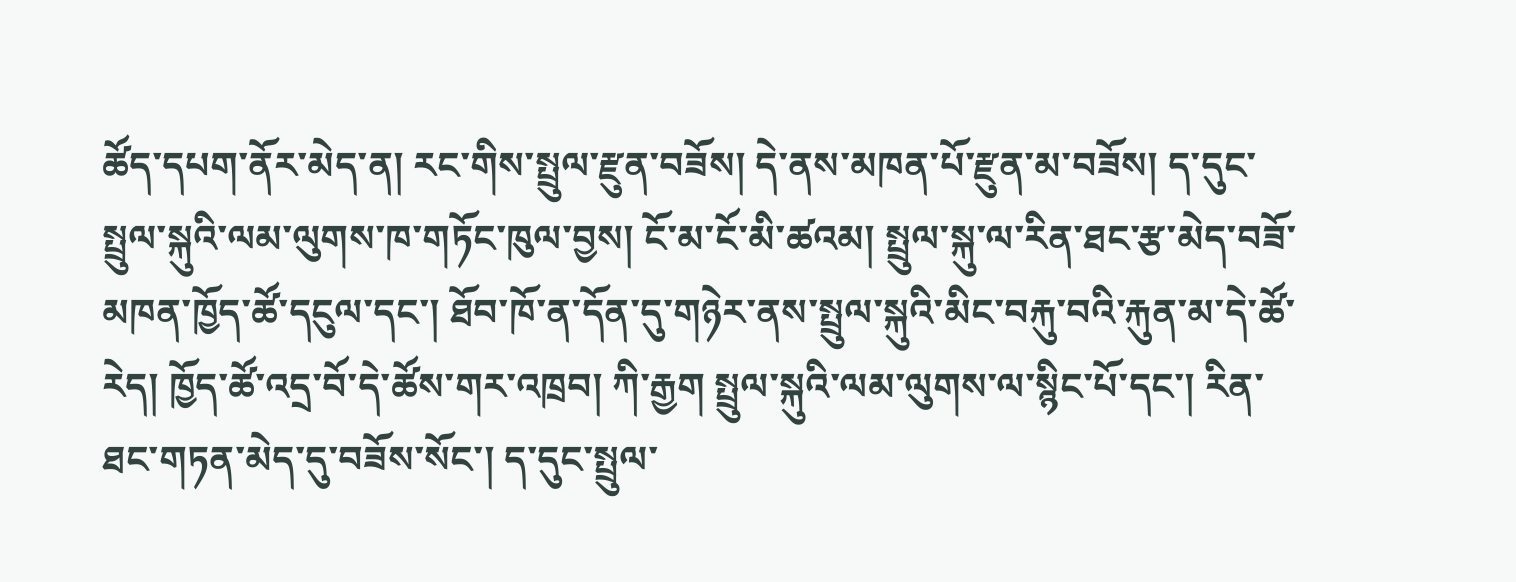ཚོད་དཔག་ནོར་མེད་ན། རང་གིས་སྤྲུལ་རྫུན་བཟོས། དེ་ནས་མཁན་པོ་རྫུན་མ་བཟོས། ད་དུང་སྤྲུལ་སྐུའི་ལམ་ལུགས་ཁ་གཏོང་ཁུལ་བྱས། ངོ་མ་ངོ་མི་ཚའམ། སྤྲུལ་སྐུ་ལ་རིན་ཐང་རྩ་མེད་བཟོ་མཁན་ཁྱོད་ཚོ་དངུལ་དང་། ཐོབ་ཁོ་ན་དོན་དུ་གཉེར་ནས་སྤྲུལ་སྐུའི་མིང་བརྐུ་བའི་རྐུན་མ་དེ་ཚོ་རེད། ཁྱོད་ཚོ་འདྲ་བོ་དེ་ཚོས་གར་འཁྲབ། ཀི་རྒྱག སྤྲུལ་སྐུའི་ལམ་ལུགས་ལ་སྙིང་པོ་དང་། རིན་ཐང་གཏན་མེད་དུ་བཟོས་སོང་། ད་དུང་སྤྲུལ་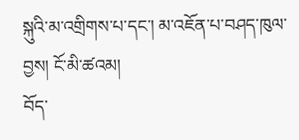སྐུའི་མ་འགྲིགས་པ་དང་། མ་འཇོན་པ་བཤད་ཁུལ་བྱས། ངོ་མི་ཚའམ།
བོད་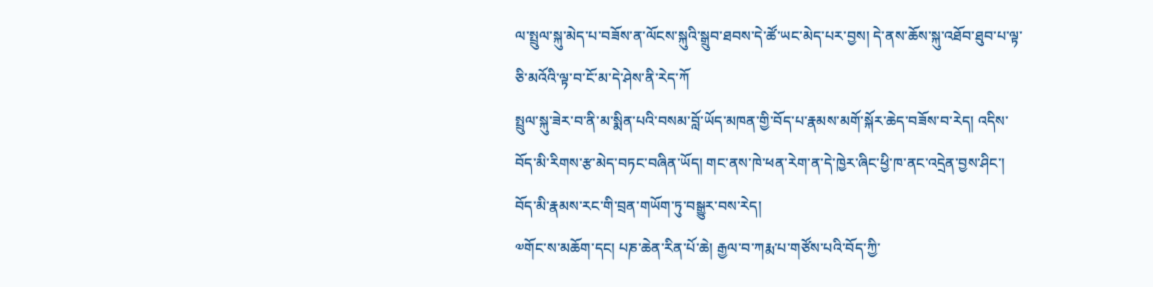ལ་སྤྲུལ་སྐུ་མེད་པ་བཟོས་ན་ལོངས་སྐུའི་སྒྲུབ་ཐབས་དེ་ཚོ་ཡང་མེད་པར་བྱས། དེ་ནས་ཆོས་སྐུ་འཐོབ་ཐུབ་པ་ལྟ་ཅི་མའོའི་ལྟ་བ་ངོ་མ་དེ་ཤེས་ནི་རེད་ཀོ
སྤྲུལ་སྐུ་ཟེར་བ་ནི་མ་སྨིན་པའི་བསམ་བློ་ཡོད་མཁན་གྱི་བོད་པ་རྣམས་མགོ་སྐོར་ཆེད་བཟོས་བ་རེད། འདིས་བོད་མི་རིགས་རྩ་མེད་བཏང་བཞིན་ཡོད། གང་ནས་ཁེ་ཕན་རེག་ན་དེ་ཁྱེར་ཞིང་ཕྱི་ཁ་ནང་འདྲེན་བྱས་ཤིང་། བོད་མི་རྣམས་རང་གི་བྲན་གཡོག་ཏུ་བསྒྱུར་བས་རེད།
༧གོང་ས་མཆོག་དང། པཎ་ཆེན་རིན་པོ་ཆེ། རྒྱལ་བ་ཀརྨ་པ་གཙོས་པའི་བོད་ཀྱི་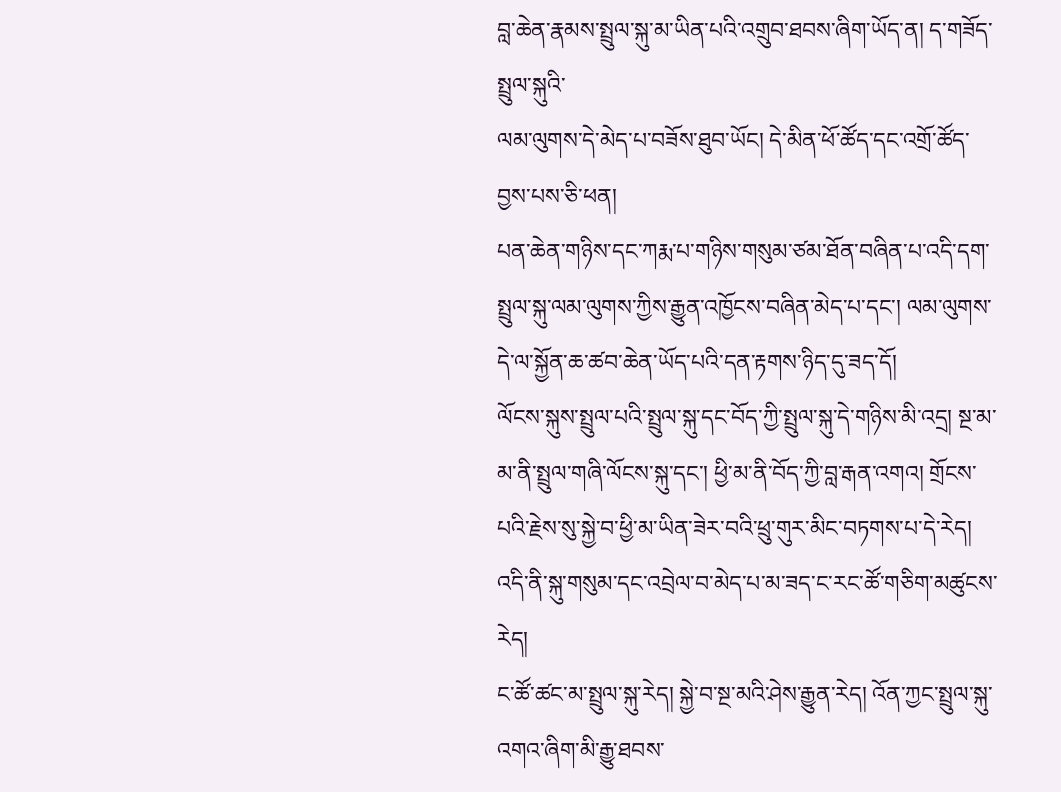བླ་ཆེན་རྣམས་སྤྲུལ་སྐུ་མ་ཡིན་པའི་འགྲུབ་ཐབས་ཞིག་ཡོད་ན། ད་གཟོད་སྤྲུལ་སྐུའི་
ལམ་ལུགས་དེ་མེད་པ་བཟོས་ཐུབ་ཡོང། དེ་མིན་ཕོ་ཚོད་དང་འགྲོ་ཚོད་བྱས་པས་ཅི་ཕན།
པན་ཆེན་གཉིས་དང་ཀརྨ་པ་གཉིས་གསུམ་ཙམ་ཐོན་བཞིན་པ་འདི་དག་སྤྲུལ་སྐུ་ལམ་ལུགས་ཀྱིས་རྒྱུན་འཁྱོངས་བཞིན་མེད་པ་དང་། ལམ་ལུགས་དེ་ལ་སྐྱོན་ཆ་ཚབ་ཆེན་ཡོད་པའི་དན་རྟགས་ཉིད་དུ་ཟད་དོ།
ལོངས་སྐུས་སྤྲུལ་པའི་སྤྲུལ་སྐུ་དང་བོད་ཀྱི་སྤྲུལ་སྐུ་དེ་གཉིས་མི་འདྲ། སྔ་མ་མ་ནི་སྤྲུལ་གཞི་ལོངས་སྐུ་དང་། ཕྱི་མ་ནི་བོད་ཀྱི་བླ་རྒན་འགའ། གྲོངས་པའི་རྗེས་སུ་སྐྱེ་བ་ཕྱི་མ་ཡིན་ཟེར་བའི་ཕྲུ་གུར་མིང་བཏགས་པ་དེ་རེད། འདི་ནི་སྐུ་གསུམ་དང་འབྲེལ་བ་མེད་པ་མ་ཟད་ང་རང་ཚོ་གཅིག་མཚུངས་རེད།
ང་ཚོ་ཚང་མ་སྤྲུལ་སྐུ་རེད། སྐྱེ་བ་སྔ་མའི་ཤེས་རྒྱུན་རེད། འོན་ཀྱང་སྤྲུལ་སྐུ་འགའ་ཞིག་མི་རྒྱུ་ཐབས་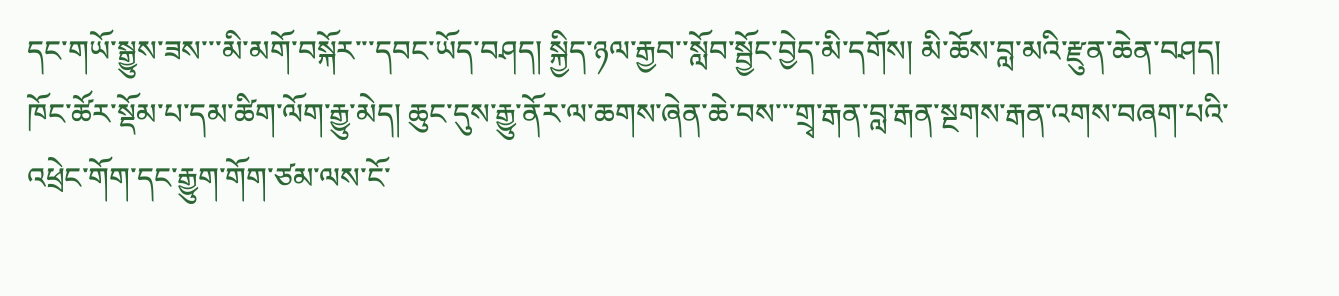དང་གཡོ་སྒྱུས་ཟས་་་མི་མགོ་བསྐོར་་་དབང་ཡོད་བཤད། སྐྱིད་ཉལ་རྒྱབ་་སློབ་སྦྱོང་བྱེད་མི་དགོས། མི་ཆོས་བླ་མའི་རྫུན་ཆེན་བཤད། ཁོང་ཚོར་སྡོམ་པ་དམ་ཚིག་ལོག་རྒྱུ་མེད། ཆུང་དུས་རྒྱུ་ནོར་ལ་ཆགས་ཞེན་ཆེ་བས་་་གྲྭ་རྒན་བླ་རྒན་སྔགས་རྒན་འགས་བཞག་པའི་འཕྲེང་གོག་དང་རྒྱུག་གོག་ཙམ་ལས་ངོ་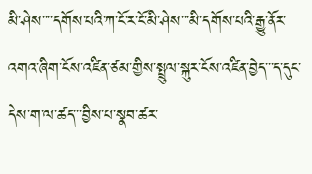མི་ཤེས་་་་དགོས་པའི་ཀ་ངོ་ར་ངོ་མི་ཤེས་་་མི་དགོས་པའི་རྒྱུ་ནོར་འགའ་ཞིག་ངོས་འཛིན་ཙམ་གྱིས་སྤྲུལ་སྐུར་ངོས་འཛིན་བྱེད་་་ད་དུང་དེས་ག་ལ་ཚད་་་བྱིས་པ་སྣབ་ཚར་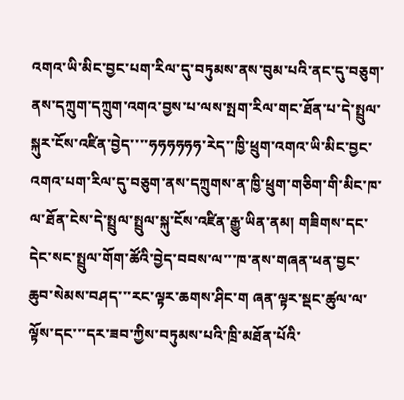འགའ་ཡི་མིང་བྱང་པག་རིལ་དུ་བཏུམས་ནས་བུམ་པའི་ནང་དུ་བཅུག་ནས་དཀྲུག་དཀྲུག་འགའ་བྱས་པ་ལས་སྤག་རིལ་གང་ཐོན་པ་དེ་སྤྲུལ་སྐུར་ངོས་འཛིན་བྱེད་་་་ཧཧཧཧཧཧ་རེད་་ཁྱི་ཕྲུག་འགའ་ཡི་མིང་བྱང་འགའ་པག་རིལ་དུ་བཅུག་ནས་དཀྲུགས་ན་ཁྱི་ཕྲུག་གཅིག་གི་མིང་ཁ་ལ་ཐོན་ངེས་དེ་སྤྲུལ་སྤྲུལ་སྐུ་ངོས་འཛིན་རྒྱུ་ཡིན་ནམ། གཟིགས་དང་དེང་སང་སྤྲུལ་གོག་ཚོའི་བྱེད་བབས་ལ་་་ཁ་ནས་གཞན་ཕན་བྱང་ཆུབ་སེམས་བཤད་་་རང་ལྟར་ཆགས་ཤིང་ག ཞན་ལྟར་སྡང་ཚུལ་ལ་ལྟོས་དང་་་དར་ཟབ་ཀྱིས་བཏུམས་པའི་ཁྲི་མཐོན་པོའི་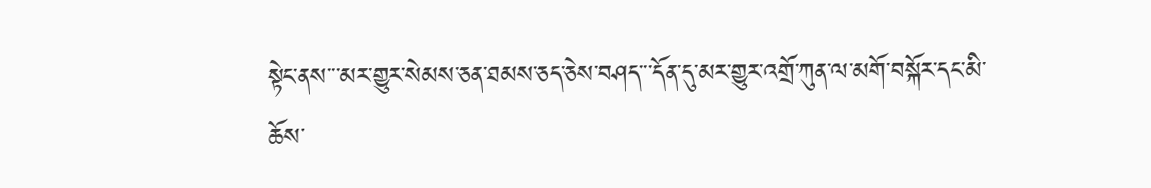སྟེང་ནས་་་མར་གྱུར་སེམས་ཅན་ཐམས་ཅད་ཅེས་བཤད་་་དོན་དུ་མར་གྱུར་འགྲོ་ཀུན་ལ་མགོ་བསྐོར་དང་མི་ཆོས་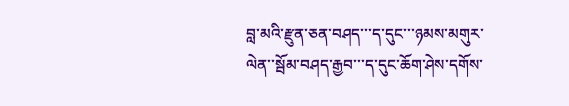བླ་མའི་རྫུན་ཅན་བཤད་་་ད་དུང་་་ཉམས་མགུར་ལེན་་སྦོམ་བཤད་རྒྱབ་་་ད་དུང་ཆོག་ཤེས་དགོས་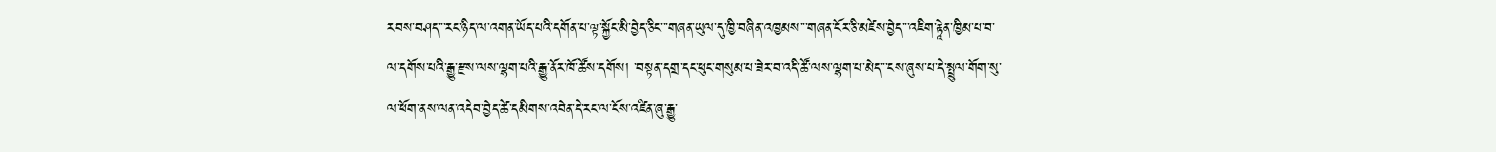རབས་བཤད་་་རང་ཉིད་ལ་འགན་ཡོད་པའི་དགོན་པ་ལྟ་སྐྱོང་མི་བྱེད་ཅིང་་་གཞན་ཡུལ་དུ་ཁྱི་བཞིན་འཁྱམས་་་གཞན་ངོར་ཅི་མཛེས་བྱེད་་་འཇིག་རྟཱེན་ཁྱིམ་པ་བ་ལ་དགོས་པའི་རྒྱུ་རྫས་ལས་ལྷག་པའི་རྒྱུ་ནོར་ཁོ་ཚོས་དགོས། ་བསྟན་དགྲ་དང་ཕུང་གསུམ་པ་ཟེར་བ་འདི་ཚོ་ལས་ལྷག་པ་མེད་་་ངས་ཞུས་པ་དེ་སྤྲུལ་གོག་སུ་ལ་ཕོག་ནས་ལན་འདེབ་བྱེད་ཚེ་དམིགས་འབེན་དེ་རང་ལ་ངོས་འཛིན་ཞུ་རྒྱུ་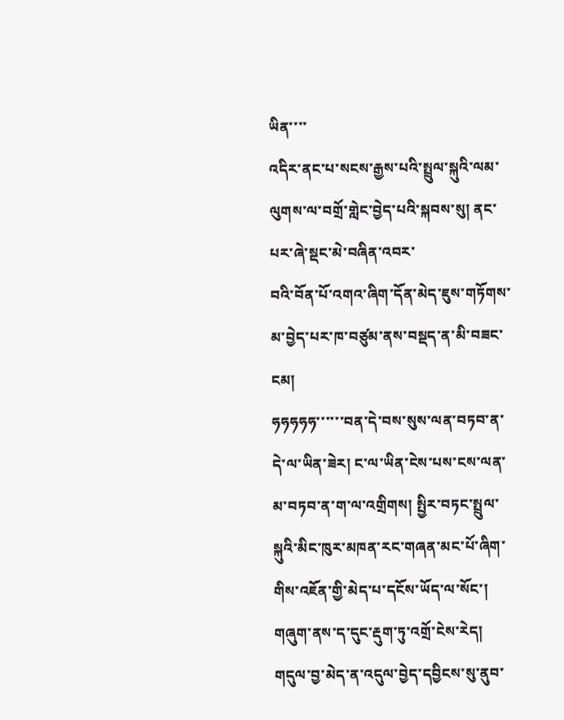ཡིན་་་་
འདིར་ནང་པ་སངས་རྒྱས་པའི་སྤྲུལ་སྐུའི་ལམ་ལུགས་ལ་བགྲོ་གླེང་བྱེད་པའི་སྐབས་སུ། ནང་པར་ཞེ་སྡང་མེ་བཞིན་འབར་
བའི་བོན་པོ་འགའ་ཞིག་དོན་མེད་ཇུས་གཏོགས་མ་བྱེད་པར་ཁ་བཙུམ་ནས་བསྡད་ན་མི་བཟང་ངམ།
ཧཧཧཧཧ་་་་་་བན་དེ་བས་སུས་ལན་བཏབ་ན་དེ་ལ་ཡིན་ཟེར། ང་ལ་ཡིན་ངེས་པས་ངས་ལན་མ་བཏབ་ན་ག་ལ་འགྲིགས། སྤྱིར་བཏང་སྤྲུལ་སྐུའི་མིང་ཁུར་མཁན་རང་གཞན་མང་པོ་ཞིག་གིས་འཇོན་གྱི་མེད་པ་དངོས་ཡོད་ལ་སོང་། གཞུག་ནས་ད་དུང་རྡུག་ཏུ་འགྲོ་ངེས་རེད། གདུལ་བྱ་མེད་ན་འདུལ་བྱེད་དབྱིངས་སུ་ནུབ་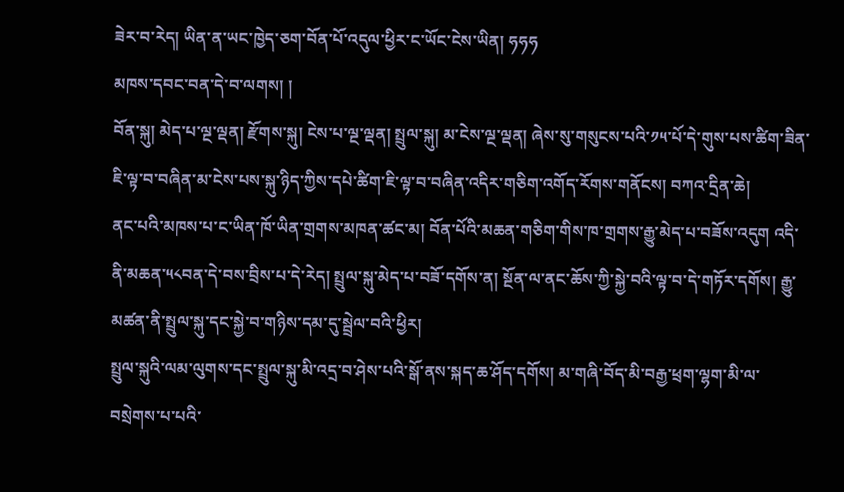ཟེར་བ་རེད། ཡིན་ན་ཡང་ཁྱེད་ཅག་བོན་པོ་འདུལ་ཕྱིར་ང་ཡོང་ངེས་ཡིན། ཧཧཧ
མཁས་དབང་བན་དེ་བ་ལགས། །
བོན་སྐུ། མེད་པ་ལྔ་ལྡན། རྫོགས་སྐུ། ངེས་པ་ལྔ་ལྡན། སྤྲུལ་སྐུ། མ་ངེས་ལྔ་ལྡན། ཞེས་སུ་གསུངས་པའི་༡༥་པོ་དེ་གུས་པས་ཚིག་ཟིན་ཇི་ལྟ་བ་བཞིན་མ་ངེས་པས་སྐུ་ཉིད་ཀྱིས་དཔེ་ཚིག་ཇི་ལྟ་བ་བཞིན་འདིར་གཅིག་འགོད་རོགས་གནོངས། བཀའ་དྲིན་ཆེ།
ནང་པའི་མཁས་པ་ང་ཡིན་ཁོ་ཡིན་གྲགས་མཁན་ཚང་མ། བོན་པོའི་མཆན་གཅིག་གིས་ཁ་གྲགས་རྒྱུ་མེད་པ་བཟོས་འདུག འདི་ནི་མཆན་༥༨བན་དེ་བས་བྲིས་པ་དེ་རེད། སྤྲུལ་སྐུ་མེད་པ་བཟོ་དགོས་ན། སྔོན་ལ་ནང་ཆོས་ཀྱི་སྐྱེ་བའི་ལྟ་བ་དེ་གཏོར་དགོས། རྒྱུ་མཚན་ནི་སྤྲུལ་སྐུ་དང་སྐྱེ་བ་གཉིས་དམ་དུ་སྦྲེལ་བའི་ཕྱིར།
སྤྲུལ་སྐུའི་ལམ་ལུགས་དང་སྤྲུལ་སྐུ་མི་འདྲ་བ་ཤེས་པའི་སྒོ་ནས་སྐད་ཆ་ཤོད་དགོས། མ་གཞི་བོད་མི་བརྒྱ་ཕྲག་ལྷག་མི་ལ་བསྲེགས་པ་པའི་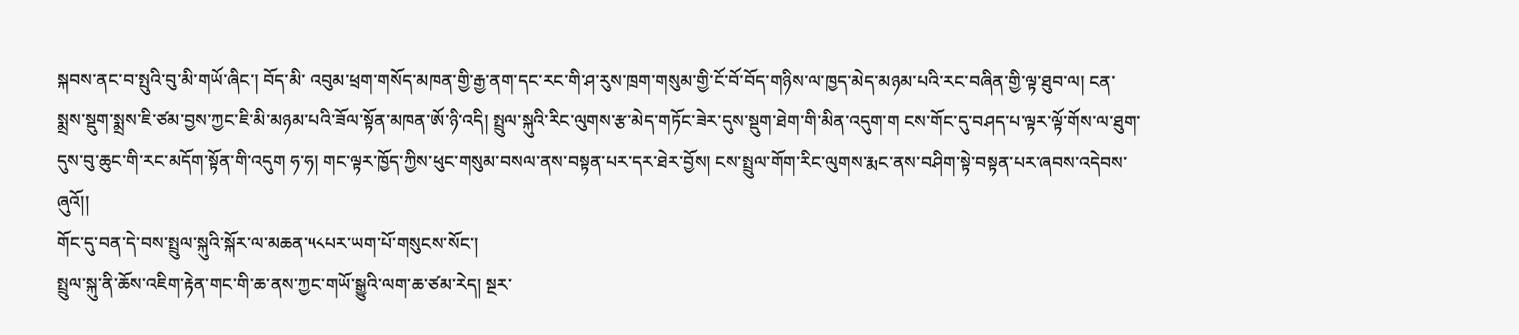སྐབས་ནང་བ་སྤུའི་བུ་མི་གཡོ་ཞིང་། བོད་མི་ འབུམ་ཕྲག་གསོད་མཁན་གྱི་རྒྱ་ནག་དང་རང་གི་ཤ་རུས་ཁྲག་གསུམ་གྱི་ངོ་བོ་བོད་གཉིས་ལ་ཁྱད་མེད་མཉམ་པའི་རང་བཞིན་གྱི་ལྟ་ཐུབ་ལ། ངན་སྨྲས་སྡུག་སྨྲས་ཇི་ཙམ་བྱས་ཀྱང་ཇི་མི་མཉམ་པའི་ཟོལ་སྟོན་མཁན་ཨོ་ཉི་འདི། སྤྲུལ་སྐུའི་རིང་ལུགས་རྩ་མེད་གཏོང་ཟེར་དུས་སྡུག་ཐེག་གི་མིན་འདུག་ག ངས་གོང་དུ་བཤད་པ་ལྟར་ལྟོ་གོས་ལ་ཐུག་དུས་བུ་ཆུང་གི་རང་མདོག་སྟོན་གི་འདུག ཧ་ཧ། གང་ལྟར་ཁྱོད་ཀྱིས་ཕུང་གསུམ་བསལ་ནས་བསྟན་པར་དར་ཐེར་བྱོས། ངས་སྤྲུལ་གོག་རིང་ལུགས་རྨང་ནས་བཤིག་སྟེ་བསྟན་པར་ཞབས་འདེབས་ཞུའོ།།
གོང་དུ་བན་དེ་བས་སྤྲུལ་སྐུའི་སྐོར་ལ་མཆན་༥༨པར་ཡག་པོ་གསུངས་སོང་།
སྤྲུལ་སྐུ་ནི་ཆོས་འཇིག་རྟེན་གང་གི་ཆ་ནས་ཀྱང་གཡོ་སྒྱུའི་ལག་ཆ་ཙམ་རེད། སྔར་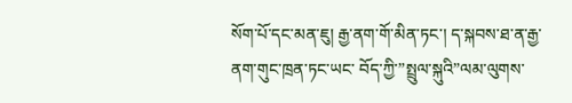སོག་པོ་དང་མན་ཇུ། རྒྱ་ནག་གོ་མིན་ཏང་། ད་སྐབས་ཐ་ན་རྒྱ་ནག་གུང་ཁྲན་ཏང་ཡང་ བོད་ཀྱི་”སྤྲུལ་སྐུའི”ལམ་ལུགས་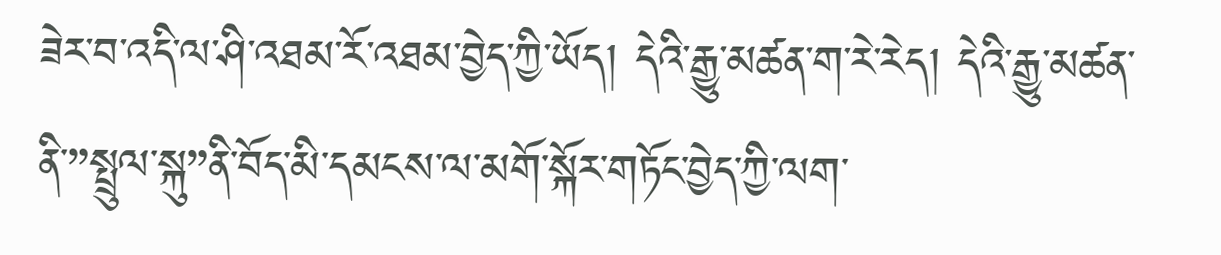ཟེར་བ་འདི་ལ་ཤི་འཐམ་རོ་འཐམ་བྱེད་ཀྱི་ཡོད། དེའི་རྒྱུ་མཚན་ག་རེ་རེད། དེའི་རྒྱུ་མཚན་ནི་”སྤྲུལ་སྐུ”ནི་བོད་མི་དམངས་ལ་མགོ་སྐོར་གཏོང་བྱེད་ཀྱི་ལག་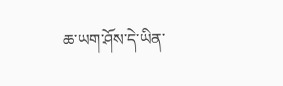ཆ་ཡག་ཤོས་དེ་ཡིན་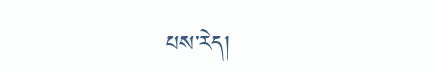པས་རེད།